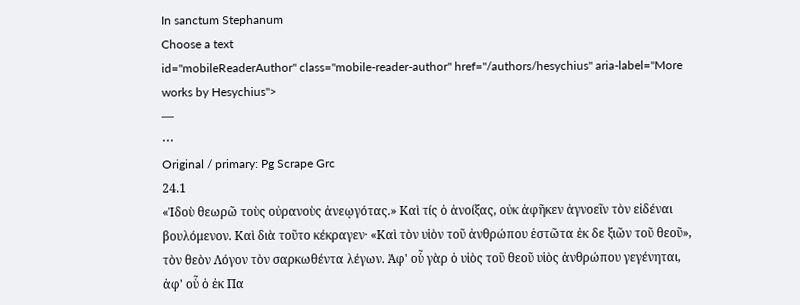In sanctum Stephanum
Choose a text
id="mobileReaderAuthor" class="mobile-reader-author" href="/authors/hesychius" aria-label="More works by Hesychius">
—
⋯
Original / primary: Pg Scrape Grc
24.1
«Ἰδοὺ θεωρῶ τοὺς οὐρανοὺς ἀνεῳγότας.» Καὶ τίς ὁ ἀνοίξας, οὐκ ἀφῆκεν ἀγνοεῖν τὸν εἰδέναι βουλόμενον. Καὶ διὰ τοῦτο κέκραγεν· «Καὶ τὸν υἱὸν τοῦ ἀνθρώπου ἑστῶτα ἐκ δε ξιῶν τοῦ θεοῦ», τὸν θεὸν Λόγον τὸν σαρκωθέντα λέγων. Ἀφ' οὗ γὰρ ὁ υἱὸς τοῦ θεοῦ υἱὸς ἀνθρώπου γεγένηται, ἀφ' οὗ ὁ ἐκ Πα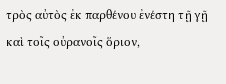τρὸς αὐτὸς ἐκ παρθένου ἐνέστη τῇ γῇ καὶ τοῖς οὐρανοῖς ὅριον,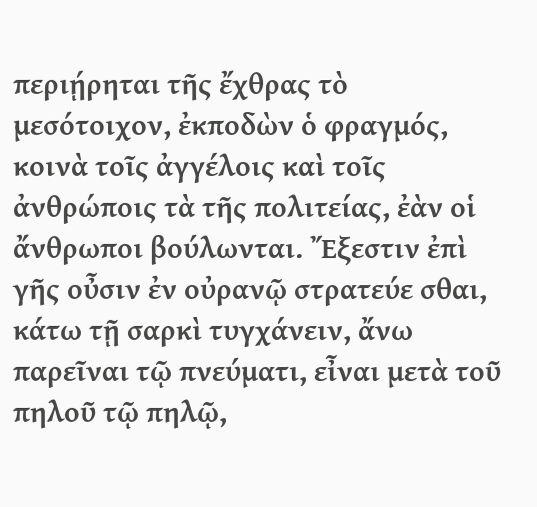περιῄρηται τῆς ἔχθρας τὸ μεσότοιχον, ἐκποδὼν ὁ φραγμός, κοινὰ τοῖς ἀγγέλοις καὶ τοῖς ἀνθρώποις τὰ τῆς πολιτείας, ἐὰν οἱ ἄνθρωποι βούλωνται. Ἔξεστιν ἐπὶ γῆς οὖσιν ἐν οὐρανῷ στρατεύε σθαι, κάτω τῇ σαρκὶ τυγχάνειν, ἄνω παρεῖναι τῷ πνεύματι, εἶναι μετὰ τοῦ πηλοῦ τῷ πηλῷ,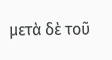μετὰ δὲ τοῦ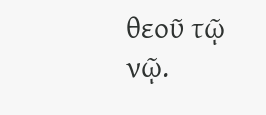θεοῦ τῷ νῷ.